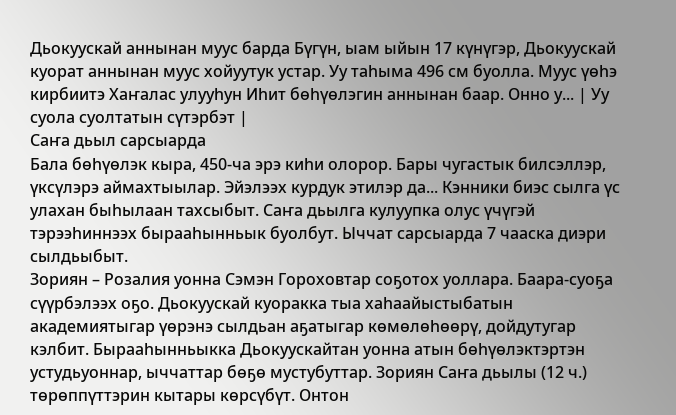Дьокуускай аннынан муус барда Бүгүн, ыам ыйын 17 күнүгэр, Дьокуускай куорат аннынан муус хойуутук устар. Уу таһыма 496 см буолла. Муус үөһэ кирбиитэ Хаҥалас улууһун Иһит бөһүөлэгин аннынан баар. Онно у... | Уу суола суолтатын сүтэрбэт |
Саҥа дьыл сарсыарда
Бала бөһүөлэк кыра, 450-ча эрэ киһи олорор. Бары чугастык билсэллэр, үксүлэрэ аймахтыылар. Эйэлээх курдук этилэр да... Кэнники биэс сылга үс улахан быһылаан тахсыбыт. Саҥа дьылга кулуупка олус үчүгэй тэрээһиннээх бырааһынньык буолбут. Ыччат сарсыарда 7 чааска диэри сылдьыбыт.
Зориян – Розалия уонна Сэмэн Гороховтар соҕотох уоллара. Баара-суоҕа сүүрбэлээх оҕо. Дьокуускай куоракка тыа хаһаайыстыбатын академиятыгар үөрэнэ сылдьан аҕатыгар көмөлөһөөрү, дойдутугар кэлбит. Бырааһынньыкка Дьокуускайтан уонна атын бөһүөлэктэртэн устудьуоннар, ыччаттар бөҕө мустубуттар. Зориян Саҥа дьылы (12 ч.) төрөппүттэрин кытары көрсүбүт. Онтон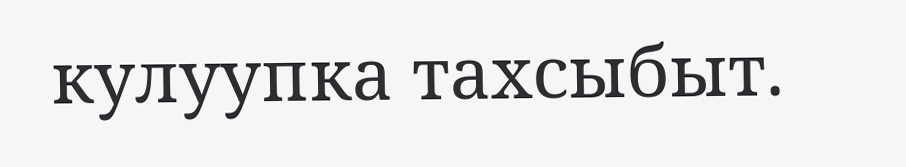кулуупка тахсыбыт.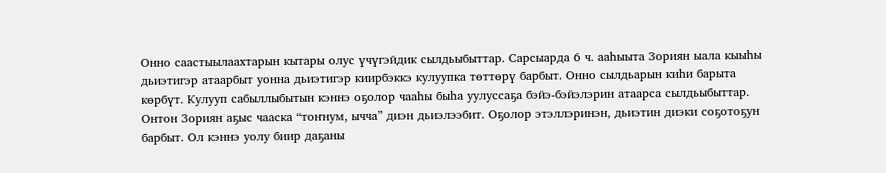Онно саастыылаахтарын кытары олус үчүгэйдик сылдьыбыттар. Сарсыарда 6 ч. ааһыыта Зориян ыала кыыһы дьиэтигэр атаарбыт уонна дьиэтигэр киирбэккэ кулуупка төттөрү барбыт. Онно сылдьарын киһи барыта көрбүт. Кулууп сабыллыбытын кэннэ оҕолор чааһы быһа уулуссаҕа бэйэ-бэйэлэрин атаарса сылдьыбыттар. Онтон Зориян аҕыс чааска “тоҥнум, ычча” диэн дьиэлээбит. Оҕолор этэллэринэн, дьиэтин диэки соҕотоҕун барбыт. Ол кэннэ уолу биир даҕаны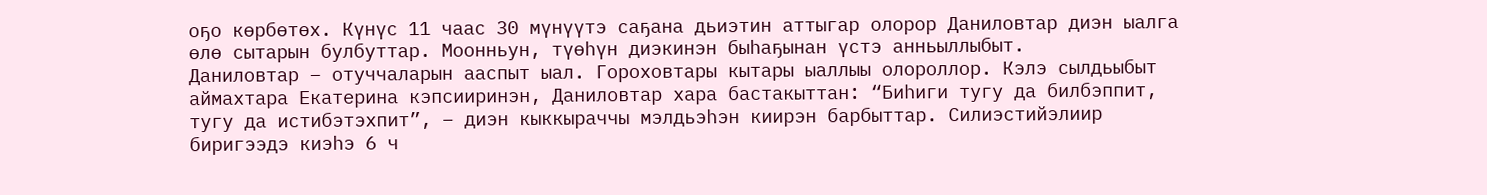оҕо көрбөтөх. Күнүс 11 чаас 30 мүнүүтэ саҕана дьиэтин аттыгар олорор Даниловтар диэн ыалга өлө сытарын булбуттар. Моонньун, түөһүн диэкинэн быһаҕынан үстэ анньыллыбыт.
Даниловтар – отуччаларын ааспыт ыал. Гороховтары кытары ыаллыы олороллор. Кэлэ сылдьыбыт аймахтара Екатерина кэпсииринэн, Даниловтар хара бастакыттан: “Биһиги тугу да билбэппит, тугу да истибэтэхпит”, – диэн кыккыраччы мэлдьэһэн киирэн барбыттар. Силиэстийэлиир биригээдэ киэһэ 6 ч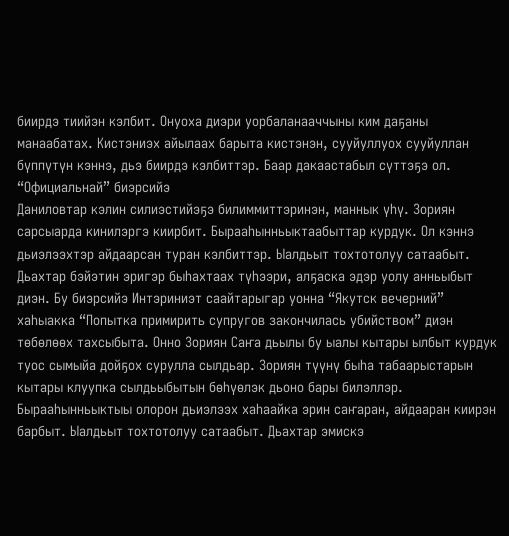биирдэ тиийэн кэлбит. Онуоха диэри уорбаланааччыны ким даҕаны манаабатах. Кистэниэх айылаах барыта кистэнэн, сууйуллуох сууйуллан бүппүтүн кэннэ, дьэ биирдэ кэлбиттэр. Баар дакаастабыл сүттэҕэ ол.
“Официальнай” биэрсийэ
Даниловтар кэлин силиэстийэҕэ билиммиттэринэн, маннык үһү. Зориян сарсыарда кинилэргэ киирбит. Бырааһынньыктаабыттар курдук. Ол кэннэ дьиэлээхтэр айдаарсан туран кэлбиттэр. Ыалдьыт тохтотолуу сатаабыт. Дьахтар бэйэтин эригэр быһахтаах түһээри, алҕаска эдэр уолу анньыбыт диэн. Бу биэрсийэ Интэриниэт саайтарыгар уонна “Якутск вечерний” хаһыакка “Попытка примирить супругов закончилась убийством” диэн төбөлөөх тахсыбыта. Онно Зориян Саҥа дьылы бу ыалы кытары ылбыт курдук туос сымыйа дойҕох сурулла сылдьар. Зориян түүнү быһа табаарыстарын кытары клуупка сылдьыбытын бөһүөлэк дьоно бары билэллэр. Бырааһынньыктыы олорон дьиэлээх хаһаайка эрин саҥаран, айдааран киирэн барбыт. Ыалдьыт тохтотолуу сатаабыт. Дьахтар эмискэ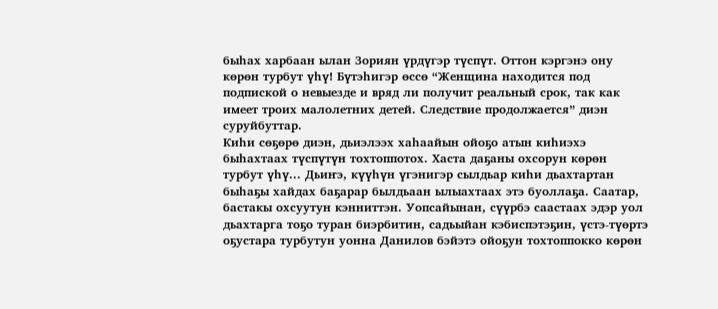быһах харбаан ылан Зориян үрдүгэр түспүт. Оттон кэргэнэ ону көрөн турбут үһү! Бүтэһигэр өссө “Женщина находится под подпиской о невыезде и вряд ли получит реальный срок, так как имеет троих малолетних детей. Следствие продолжается” диэн суруйбуттар.
Киһи сөҕөрө диэн, дьиэлээх хаһаайын ойоҕо атын киһиэхэ быһахтаах түспүтүн тохтоппотох. Хаста даҕаны охсорун көрөн турбут үһү... Дьиҥэ, күүһүн үгэнигэр сылдьар киһи дьахтартан быһаҕы хайдах баҕарар былдьаан ылыахтаах этэ буоллаҕа. Саатар, бастакы охсуутун кэнниттэн. Уопсайынан, сүүрбэ саастаах эдэр уол дьахтарга тоҕо туран биэрбитин, садьыйан кэбиспэтэҕин, үстэ-түөртэ оҕустара турбутун уонна Данилов бэйэтэ ойоҕун тохтоппокко көрөн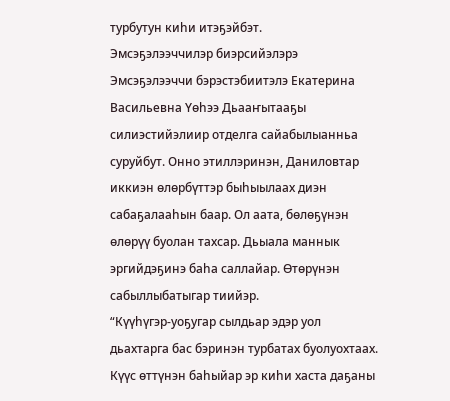турбутун киһи итэҕэйбэт.
Эмсэҕэлээччилэр биэрсийэлэрэ
Эмсэҕэлээччи бэрэстэбиитэлэ Екатерина Васильевна Үөһээ Дьааҥытааҕы силиэстийэлиир отделга сайабылыанньа суруйбут. Онно этиллэринэн, Даниловтар иккиэн өлөрбүттэр быһыылаах диэн сабаҕалааһын баар. Ол аата, бөлөҕүнэн өлөрүү буолан тахсар. Дьыала маннык эргийдэҕинэ баһа саллайар. Өтөрүнэн сабыллыбатыгар тиийэр.
“Күүһүгэр-уоҕугар сылдьар эдэр уол дьахтарга бас бэринэн турбатах буолуохтаах. Күүс өттүнэн баһыйар эр киһи хаста даҕаны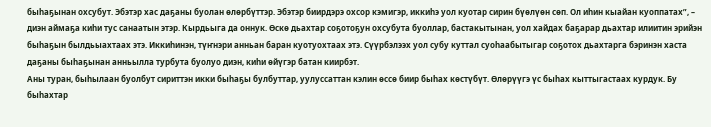быһаҕынан охсубут. Эбэтэр хас даҕаны буолан өлөрбүттэр. Эбэтэр биирдэрэ охсор кэмигэр, иккиһэ уол куотар сирин бүөлүөн сөп. Ол иһин кыайан куоппатах”, – диэн аймаҕа киһи тус санаатын этэр. Кырдьыга да оннук. Өскө дьахтар соҕотоҕун охсубута буоллар, бастакытынан, уол хайдах баҕарар дьахтар илиитин эрийэн быһаҕын былдьыахтаах этэ. Иккиһинэн, түҥнэри анньан баран куотуохтаах этэ. Сүүрбэлээх уол субу куттал суоһаабытыгар соҕотох дьахтарга бэринэн хаста даҕаны быһаҕынан анньылла турбута буолуо диэн, киһи өйүгэр батан киирбэт.
Аны туран, быһылаан буолбут сириттэн икки быһаҕы булбуттар, уулуссаттан кэлин өссө биир быһах көстүбүт. Өлөрүүгэ үс быһах кыттыгастаах курдук. Бу быһахтар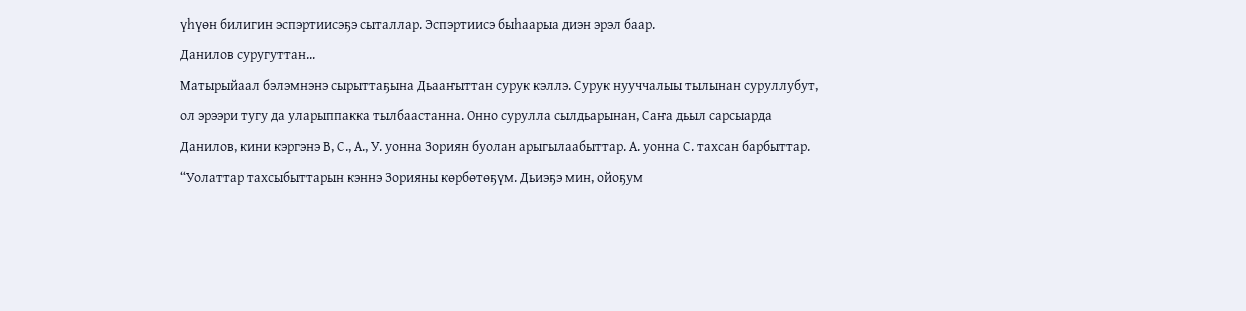үһүөн билигин эспэртиисэҕэ сыталлар. Эспэртиисэ быһаарыа диэн эрэл баар.
Данилов суругуттан...
Матырыйаал бэлэмнэнэ сырыттаҕына Дьааҥыттан сурук кэллэ. Сурук нууччалыы тылынан суруллубут, ол эрээри тугу да уларыппакка тылбаастанна. Онно сурулла сылдьарынан, Саҥа дьыл сарсыарда Данилов, кини кэргэнэ В, С., А., У. уонна Зориян буолан арыгылаабыттар. А. уонна С. тахсан барбыттар.
“Уолаттар тахсыбыттарын кэннэ Зорияны көрбөтөҕүм. Дьиэҕэ мин, ойоҕум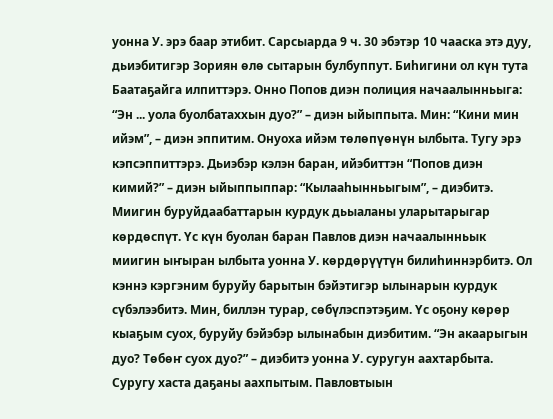уонна У. эрэ баар этибит. Сарсыарда 9 ч. 30 эбэтэр 10 чааска этэ дуу, дьиэбитигэр Зориян өлө сытарын булбуппут. Биһигини ол күн тута Баатаҕайга илпиттэрэ. Онно Попов диэн полиция начаалынньыга: “Эн ... уола буолбатаххын дуо?” – диэн ыйыппыта. Мин: “Кини мин ийэм”, – диэн эппитим. Онуоха ийэм төлөпүөнүн ылбыта. Тугу эрэ кэпсэппиттэрэ. Дьиэбэр кэлэн баран, ийэбиттэн “Попов диэн кимий?” – диэн ыйыппыппар: “Кылааһынньыгым”, – диэбитэ. Миигин буруйдаабаттарын курдук дьыаланы уларытарыгар көрдөспүт. Үс күн буолан баран Павлов диэн начаалынньык миигин ыҥыран ылбыта уонна У. көрдөрүүтүн билиһиннэрбитэ. Ол кэннэ кэргэним буруйу барытын бэйэтигэр ылынарын курдук сүбэлээбитэ. Мин, биллэн турар, сөбүлэспэтэҕим. Үс оҕону көрөр кыаҕым суох, буруйу бэйэбэр ылынабын диэбитим. “Эн акаарыгын дуо? Төбөҥ суох дуо?” – диэбитэ уонна У. суругун аахтарбыта. Суругу хаста даҕаны аахпытым. Павловтыын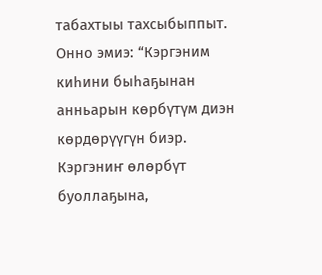табахтыы тахсыбыппыт. Онно эмиэ: “Кэргэним киһини быһаҕынан анньарын көрбүтүм диэн көрдөрүүгүн биэр. Кэргэниҥ өлөрбүт буоллаҕына,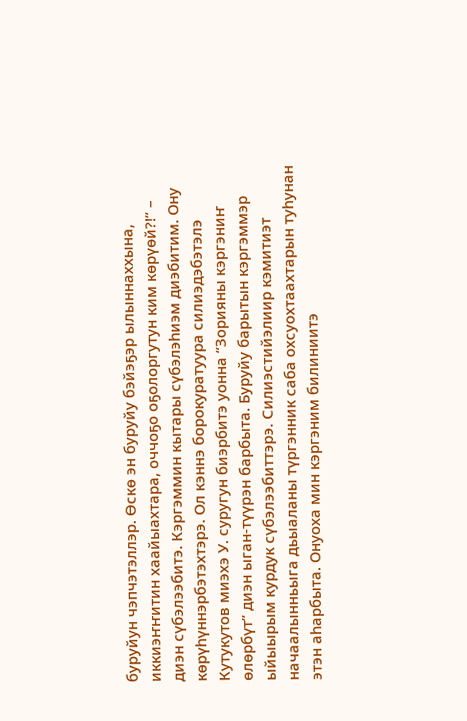буруйун чэпчэтэллэр. Өскө эн буруйу бэйэҕэр ылыннаххына, иккиэҥҥитин хаайыахтара, оччоҕо оҕолоргутун ким көрүөй?!” – диэн сүбэлээбитэ. Кэргэммин кытары сүбэлэһиэм диэбитим. Ону көрүһүннэрбэтэхтэрэ. Ол кэннэ борокуратуура силиэдэбэтэлэ Кутукутов миэхэ У. суругун биэрбитэ уонна “Зорияны кэргэниҥ өлөрбүт” диэн ыган-түүрэн барбыта. Буруйу барытын кэргэммэр ыйыырым курдук сүбэлээбиттэрэ. Силиэстийэлиир кэмитиэт начаалынньыга дьыаланы түргэнник саба охсуохтаахтарын туһунан этэн аһарбыта. Онуоха мин кэргэним билиниитэ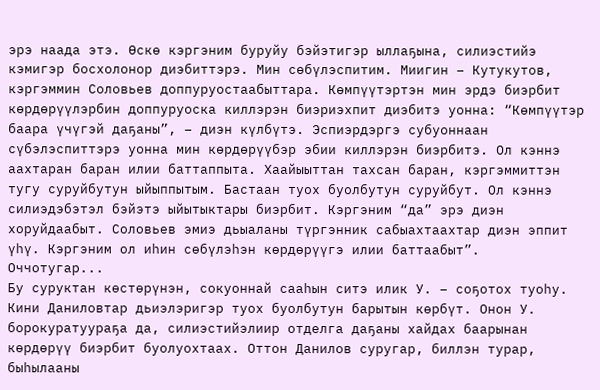эрэ наада этэ. Өскө кэргэним буруйу бэйэтигэр ыллаҕына, силиэстийэ кэмигэр босхолонор диэбиттэрэ. Мин сөбүлэспитим. Миигин – Кутукутов, кэргэммин Соловьев доппуруостаабыттара. Көмпүүтэртэн мин эрдэ биэрбит көрдөрүүлэрбин доппуруоска киллэрэн биэриэхпит диэбитэ уонна: “Көмпүүтэр баара үчүгэй даҕаны”, – диэн күлбүтэ. Эспиэрдэргэ субуоннаан сүбэлэспиттэрэ уонна мин көрдөрүүбэр эбии киллэрэн биэрбитэ. Ол кэннэ аахтаран баран илии баттаппыта. Хаайыыттан тахсан баран, кэргэммиттэн тугу суруйбутун ыйыппытым. Бастаан туох буолбутун суруйбут. Ол кэннэ силиэдэбэтэл бэйэтэ ыйытыктары биэрбит. Кэргэним “да” эрэ диэн хоруйдаабыт. Соловьев эмиэ дьыаланы түргэнник сабыахтаахтар диэн эппит үһү. Кэргэним ол иһин сөбүлэһэн көрдөрүүгэ илии баттаабыт”.
Оччотугар...
Бу суруктан көстөрүнэн, сокуоннай сааһын ситэ илик У. – соҕотох туоһу. Кини Даниловтар дьиэлэригэр туох буолбутун барытын көрбүт. Онон У. борокуратуураҕа да, силиэстийэлиир отделга даҕаны хайдах баарынан көрдөрүү биэрбит буолуохтаах. Оттон Данилов суругар, биллэн турар, быһылааны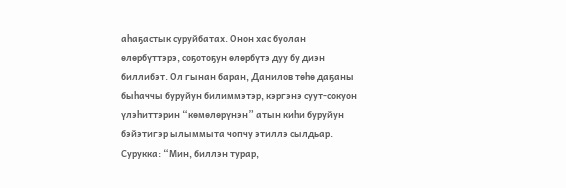аһаҕастык суруйбатах. Онон хас буолан өлөрбүттэрэ, соҕотоҕун өлөрбүтэ дуу бу диэн биллибэт. Ол гынан баран, Данилов төһө даҕаны быһаччы буруйун билиммэтэр, кэргэнэ суут-сокуон үлэһиттэрин “көмөлөрүнэн” атын киһи буруйун бэйэтигэр ылыммыта чопчу этиллэ сылдьар. Сурукка: “Мин, биллэн турар,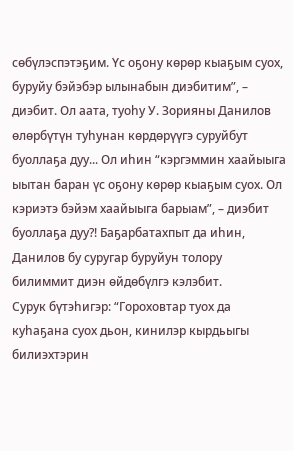сөбүлэспэтэҕим. Үс оҕону көрөр кыаҕым суох, буруйу бэйэбэр ылынабын диэбитим”, – диэбит. Ол аата, туоһу У. Зорияны Данилов өлөрбүтүн туһунан көрдөрүүгэ суруйбут буоллаҕа дуу... Ол иһин “кэргэммин хаайыыга ыытан баран үс оҕону көрөр кыаҕым суох. Ол кэриэтэ бэйэм хаайыыга барыам”, – диэбит буоллаҕа дуу?! Баҕарбатахпыт да иһин, Данилов бу суругар буруйун толору билиммит диэн өйдөбүлгэ кэлэбит.
Сурук бүтэһигэр: “Гороховтар туох да куһаҕана суох дьон, кинилэр кырдьыгы билиэхтэрин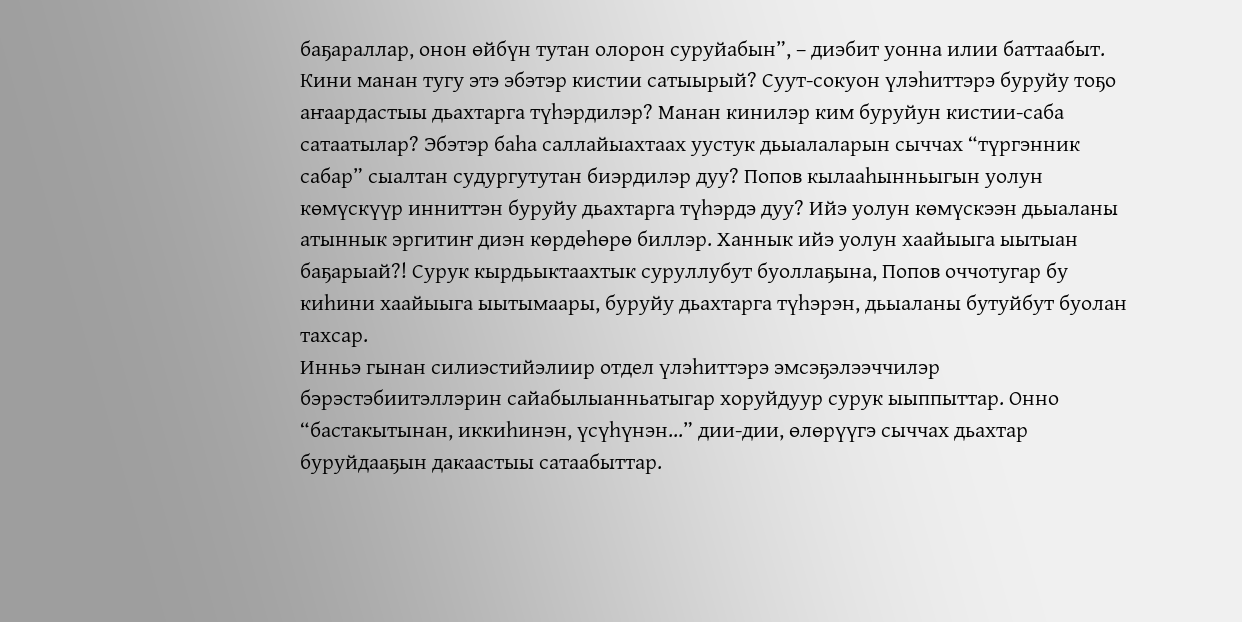баҕараллар, онон өйбүн тутан олорон суруйабын”, – диэбит уонна илии баттаабыт.
Кини манан тугу этэ эбэтэр кистии сатыырый? Суут-сокуон үлэһиттэрэ буруйу тоҕо аҥаардастыы дьахтарга түһэрдилэр? Манан кинилэр ким буруйун кистии-саба сатаатылар? Эбэтэр баһа саллайыахтаах уустук дьыалаларын сыччах “түргэнник сабар” сыалтан судургутутан биэрдилэр дуу? Попов кылааһынньыгын уолун көмүскүүр инниттэн буруйу дьахтарга түһэрдэ дуу? Ийэ уолун көмүскээн дьыаланы атыннык эргитиҥ диэн көрдөһөрө биллэр. Ханнык ийэ уолун хаайыыга ыытыан баҕарыай?! Сурук кырдьыктаахтык суруллубут буоллаҕына, Попов оччотугар бу киһини хаайыыга ыытымаары, буруйу дьахтарга түһэрэн, дьыаланы бутуйбут буолан тахсар.
Инньэ гынан силиэстийэлиир отдел үлэһиттэрэ эмсэҕэлээччилэр бэрэстэбиитэллэрин сайабылыанньатыгар хоруйдуур сурук ыыппыттар. Онно “бастакытынан, иккиһинэн, үсүһүнэн...” дии-дии, өлөрүүгэ сыччах дьахтар буруйдааҕын дакаастыы сатаабыттар.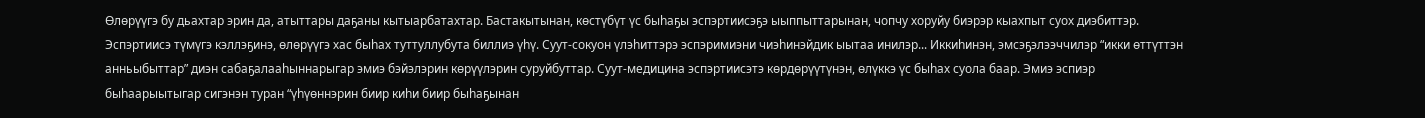Өлөрүүгэ бу дьахтар эрин да, атыттары даҕаны кытыарбатахтар. Бастакытынан, көстүбүт үс быһаҕы эспэртиисэҕэ ыыппыттарынан, чопчу хоруйу биэрэр кыахпыт суох диэбиттэр. Эспэртиисэ түмүгэ кэллэҕинэ, өлөрүүгэ хас быһах туттуллубута биллиэ үһү. Суут-сокуон үлэһиттэрэ эспэримиэни чиэһинэйдик ыытаа инилэр... Иккиһинэн, эмсэҕэлээччилэр “икки өттүттэн анньыбыттар” диэн сабаҕалааһыннарыгар эмиэ бэйэлэрин көрүүлэрин суруйбуттар. Суут-медицина эспэртиисэтэ көрдөрүүтүнэн, өлүккэ үс быһах суола баар. Эмиэ эспиэр быһаарыытыгар сигэнэн туран “үһүөннэрин биир киһи биир быһаҕынан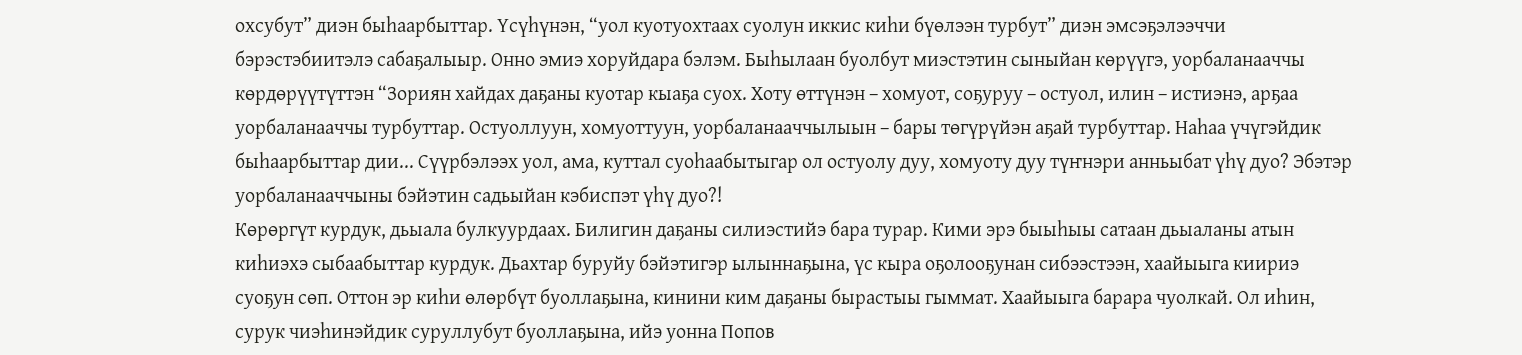охсубут” диэн быһаарбыттар. Үсүһүнэн, “уол куотуохтаах суолун иккис киһи бүөлээн турбут” диэн эмсэҕэлээччи бэрэстэбиитэлэ сабаҕалыыр. Онно эмиэ хоруйдара бэлэм. Быһылаан буолбут миэстэтин сыныйан көрүүгэ, уорбаланааччы көрдөрүүтүттэн “Зориян хайдах даҕаны куотар кыаҕа суох. Хоту өттүнэн – хомуот, соҕуруу – остуол, илин – истиэнэ, арҕаа уорбаланааччы турбуттар. Остуоллуун, хомуоттуун, уорбаланааччылыын – бары төгүрүйэн аҕай турбуттар. Наһаа үчүгэйдик быһаарбыттар дии... Сүүрбэлээх уол, ама, куттал суоһаабытыгар ол остуолу дуу, хомуоту дуу түҥнэри анньыбат үһү дуо? Эбэтэр уорбаланааччыны бэйэтин садьыйан кэбиспэт үһү дуо?!
Көрөргүт курдук, дьыала булкуурдаах. Билигин даҕаны силиэстийэ бара турар. Кими эрэ быыһыы сатаан дьыаланы атын киһиэхэ сыбаабыттар курдук. Дьахтар буруйу бэйэтигэр ылыннаҕына, үс кыра оҕолооҕунан сибээстээн, хаайыыга киириэ суоҕун сөп. Оттон эр киһи өлөрбүт буоллаҕына, кинини ким даҕаны бырастыы гыммат. Хаайыыга барара чуолкай. Ол иһин, сурук чиэһинэйдик суруллубут буоллаҕына, ийэ уонна Попов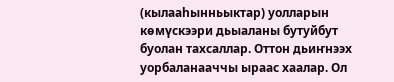(кылааһынньыктар) уолларын көмүскээри дьыаланы бутуйбут буолан тахсаллар. Оттон дьиҥнээх уорбаланааччы ыраас хаалар. Ол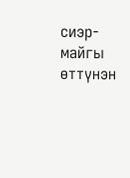сиэр-майгы өттүнэн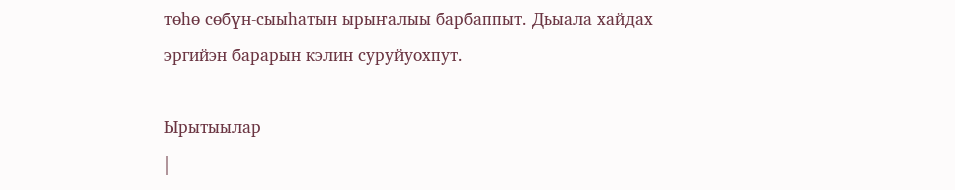төһө сөбүн-сыыһатын ырыҥалыы барбаппыт. Дьыала хайдах эргийэн барарын кэлин суруйуохпут.

Ырытыылар
|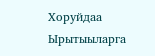Хоруйдаа
Ырытыыларга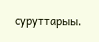суруттарыы.